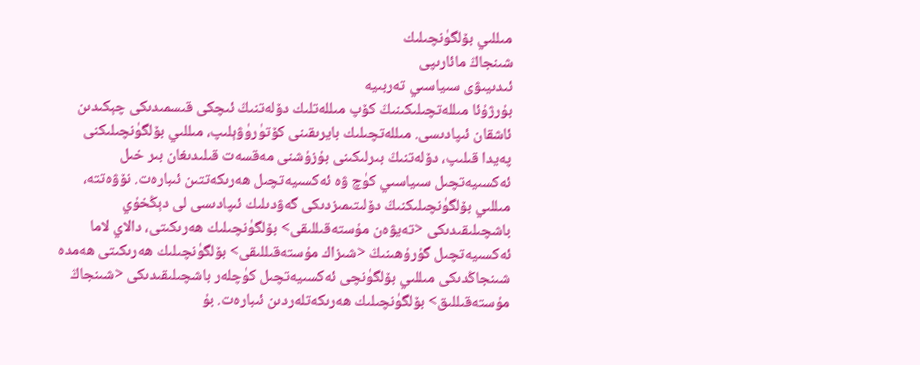مىللىي بۆلگۈنچىلىك
شىنجاڭ مائارىپى
ئىدىيىۋى سىياسىي تەربىيە
بۇرژۇئا مىللەتچىلىكىنىڭ كۆپ مىللەتلىك دۆلەتنىڭ ئىچكى قىسمىدىكى چېكىدىن ئاشقان ئىپادىسى. مىللەتچىلىك بايرىقىنى كۆتۈرۈۋېلىپ، مىللىي بۆلگۈنچىلىكنى پەيدا قىلىپ، دۆلەتنىڭ بىرلىكىنى بۇزۇشنى مەقسەت قىلىدىغان بىر خىل ئەكسىيەتچىل سىياسىي كۈچ ۋە ئەكسىيەتچىل ھەرىكەتتىن ئىبارەت. نۆۋەتتە، مىللىي بۆلگۈنچىلىكنىڭ دۆلىتىمىزدىكى گەۋدىلىك ئىپادىسى لى دېڭخۇي باشچىلىقىدىكى <تەيۋەن مۇستەقىللىقى> بۆلگۈنچىلىك ھەرىكىتى، دالاي لاما ئەكسىيەتچىل گۇرۇھىنىڭ <شىزاك مۇستەقىللىقى> بۆلگۈنچىلىك ھەرىكىتى ھەمدە شىنجاڭدىكى مىللىي بۆلگۈنچى ئەكسىيەتچىل كۈچلەر باشچىلىقىدىكى <شىنجاڭ مۇستەقىللىق> بۆلگۈنچىلىك ھەرىكەتلەردىن ئىبارەت. بۇ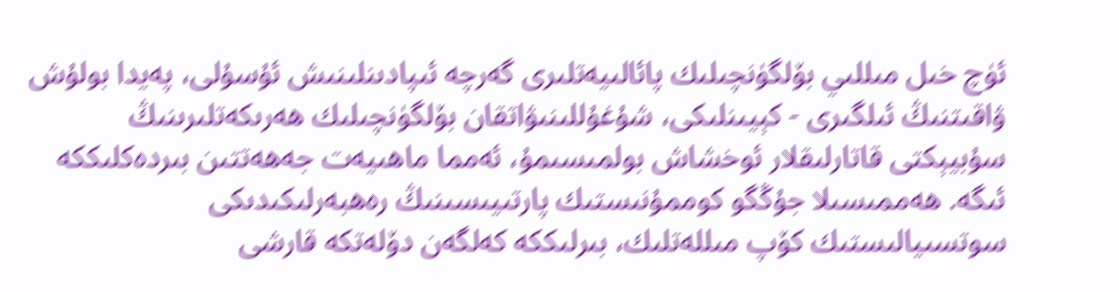ئۈچ خىل مىللىي بۆلگۈنچىلىك پائالىيەتلىرى گەرچە ئىپادىنلىنىش ئۇسۇلى، پەيدا بولۇش ۋاقىتنىڭ ئىلگىرى - كېيىنلىكى، شۇغۇللىنىۋاتقان بۆلگۈنچىلىك ھەرىكەتلىرىنىڭ سۇبيېكتى قاتارلىقلار ئوخشاش بولمىسىمۇ، ئەمما ماھىيەت جەھەتتىن بىردەكلىككە ئىگە. ھەممىسىلا جۇڭگو كوممۇنىستىك پارتىيىسىنىڭ رەھبەرلىكىدىكى سوتسىيالىستىك كۆپ مىللەتلىك، بىرلىككە كەلگەن دۆلەتكە قارشى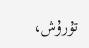تۇرۇش،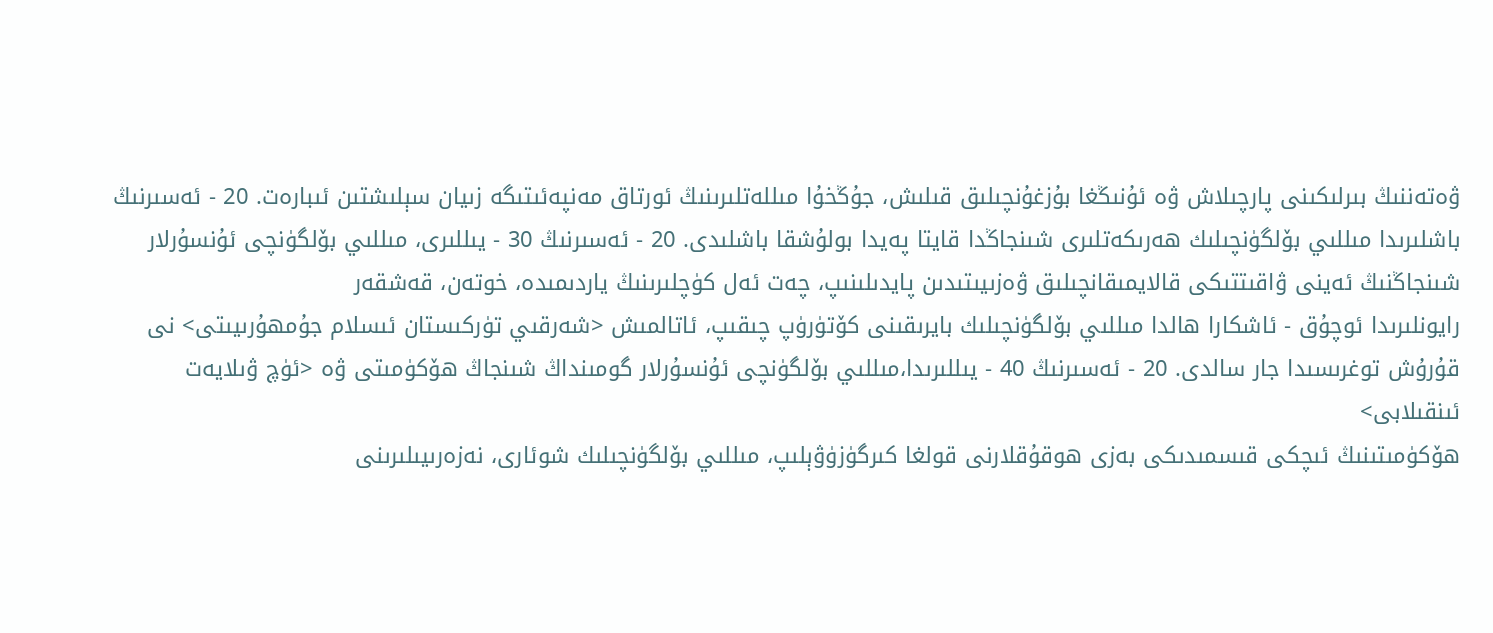ۋەتەننىڭ بىرلىكىنى پارچىلاش ۋە ئۇنىڭغا بۇزغۇنچىلىق قىلىش، جۇڭخۇا مىللەتلىرىنىڭ ئورتاق مەنپەئىتىگە زىيان سېلىشتىن ئىبارەت. 20 - ئەسىرنىڭ باشلىرىدا مىللىي بۆلگۈنچىلىك ھەرىكەتلىرى شىنجاڭدا قايتا پەيدا بولۇشقا باشلىدى. 20 - ئەسىرنىڭ 30 - يىللىرى، مىللىي بۆلگۈنچى ئۇنسۇرلار شىنجاڭنىڭ ئەينى ۋاقىتتىكى قالايمىقانچىلىق ۋەزىيىتىدىن پايدىلىنىپ، چەت ئەل كۈچلىرىنىڭ ياردىمىدە، خوتەن، قەشقەر
رايونلىرىدا ئوچۇق - ئاشكارا ھالدا مىللىي بۆلگۈنچىلىك بايرىقىنى كۆتۈرۈپ چىقىپ، ئاتالمىش <شەرقىي تۈركىستان ئىسلام جۇمھۇرىيىتى> نى
قۇرۇش توغرىسىدا جار سالدى. 20 - ئەسىرنىڭ 40 - يىللىرىدا،مىللىي بۆلگۈنچى ئۇنسۇرلار گومىنداڭ شىنجاڭ ھۆكۈمىتى ۋە <ئۈچ ۋىلايەت ئىنقىلابى>
ھۆكۈمىتىنىڭ ئىچكى قىسمىدىكى بەزى ھوقۇقلارنى قولغا كىرگۈزۈۋېلىپ، مىللىي بۆلگۈنچىلىك شوئارى، نەزەرىيىلىرىنى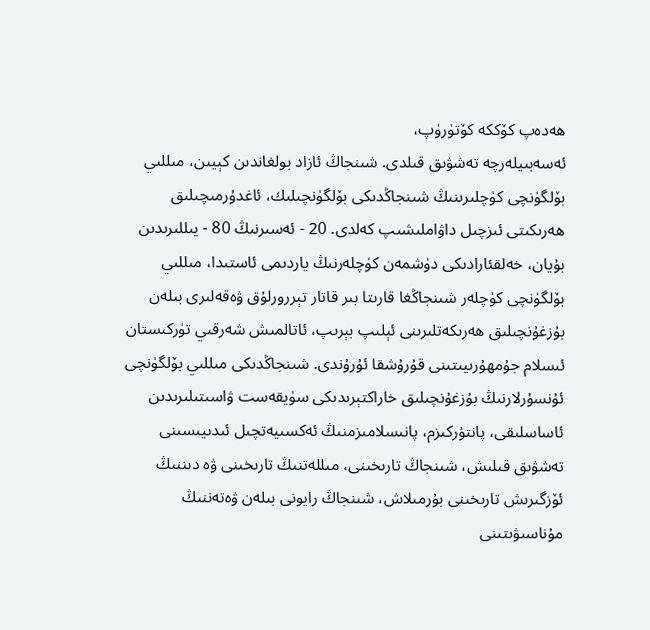ھەدەپ كۆككە كۆتۈرۈپ،
ئەسەبىيلەرچە تەشۋىق قىلدى. شىنجاڭ ئازاد بولغاندىن كېيىن، مىللىي بۆلگۈنچى كۈچلىرىنىڭ شىنجاڭدىكى بۆلگۈنچىلىك، ئاغدۇرمىچىلىق
ھەرىكىتى ئىزچىل داۋاملىشىپ كەلدى. 20 - ئەسىرنىڭ 80 - يىللىرىدىن بۇيان، خەلقئارادىكى دۈشمەن كۈچلەرنىڭ ياردىمى ئاستىدا، مىللىي
بۆلگۈنچى كۈچلەر شىنجاڭغا قارىتا بىر قاتار تېررورلۇق ۋەقەلىرى بىلەن بۇزغۇنچىلىق ھەرىكەتلىرىنى ئېلىپ بېرىپ، ئاتالمىش شەرقىي تۈركىستان
ئىسلام جۇمھۇرىيىتىنى قۇرۇشقا ئۇرۇندى. شىنجاڭدىكى مىللىي بۆلگۈنچى ئۇنسۇرلارنىڭ بۇزغۇنچىلىق خاراكتېرىدىكى سۈيقەست ۋاسىتىلىرىدىن
ئاساسلىقى، پانتۇركىزم، پانىسلامىزمنىڭ ئەكسىيەتچىل ئىدىيىسىنى تەشۋىق قىلىش، شىنجاڭ تارىخىنى، مىللەتنىڭ تارىخىنى ۋە دىننىڭ
ئۆزگىرىش تارىخىنى بۇرمىلاش، شىنجاڭ رايونى بىلەن ۋەتەننىڭ مۇناسىۋىتىنى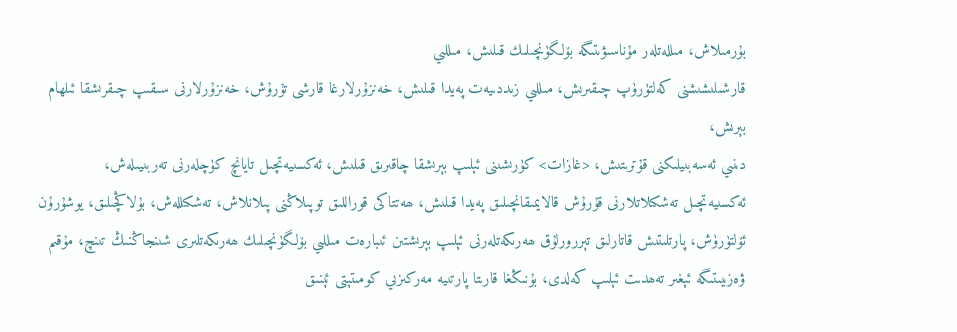بۇرمىلاش، مىللەتلەر مۇناسىۋىتىگە بۆلگۈنچىلىك قىلىش، مىللىي
قارشىلىشىشنى كەلتۈرۈپ چىقىرىش، مىللىي زىددىيەت پەيدا قىلىش، خەنزۇرلارغا قارشى تۇرۇش، خەنزۇرلارنى سىقىپ چىقرىشقا ئىلھام بېرىش،
دىنىي ئەسەبىيلىكنى قۇترىتىش، <غازات> كۈرىشىنى ئېلىپ بېرىشقا چاقىرىق قىلىش، ئەكسىيەتچىل تايانچ كۈچلەرنى تەربىيىلەش،
ئەكسىيەتچىل تەشكىلاتلارنى قۇرۇش قالايمىقانچىلىق پەيدا قىلىش، ھەتتاكى قوراللىق توپىلاڭنى پىلانلاش، تەشكىللەش، بۇلاڭچىلىق، يوشۇرۇن
ئۆلتۈرۈش، پارتلىتىش قاتارلىق تېررورلۇق ھەرىكەتلەرنى ئېلىپ بېرىشتىن ئىبارەت مىللىي بۆلگۈنچىلىك ھەرىكەتلىرى شىنجاڭنىڭ تىنچ، مۇقىم
ۋەزىيىتىگە ئېغىر تەھدىت ئېلىپ كەلدى، بۇنىڭغا قارىتا پارتىيە مەركىزىي كومىتېتى ئېنىق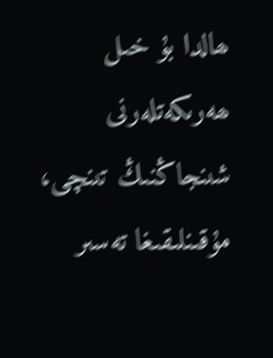ھالدا بۇ خىل ھەرىكەتلەرنى شىنجاڭنىڭ تىنچى،
مۇقىنلىقىغا تەسىر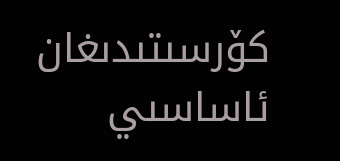كۆرسىتىدىغان ئاساسىي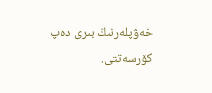خەۋپلەرنىڭ بىرى دەپ كۆرسەتتى.